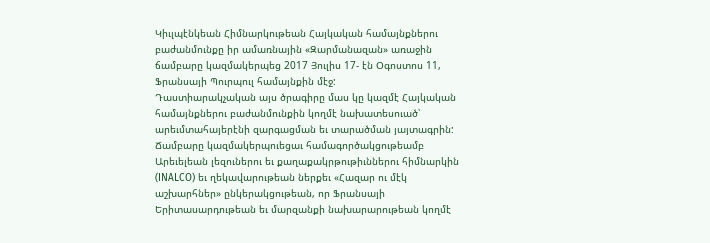Կիւլպէնկեան Հիմնարկութեան Հայկական համայնքներու բաժանմունքը իր ամառնային «Զարմանազան» առաջին ճամբարը կազմակերպեց 2017 Յուլիս 17- էն Օգոստոս 11, Ֆրանսայի Պուրպուլ համայնքին մէջ:
Դաստիարակչական այս ծրագիրը մաս կը կազմէ Հայկական համայնքներու բաժանմունքին կողմէ նախատեսուած՝ արեւմտահայերէնի զարգացման եւ տարածման յայտագրին: Ճամբարը կազմակերպուեցաւ համագործակցութեամբ Արեւելեան լեզուներու եւ քաղաքակրթութիւններու հիմնարկին (INALCO) եւ ղեկավարութեան ներքեւ «Հազար ու մէկ աշխարհներ» ընկերակցութեան, որ Ֆրանսայի Երիտասարդութեան եւ մարզանքի նախարարութեան կողմէ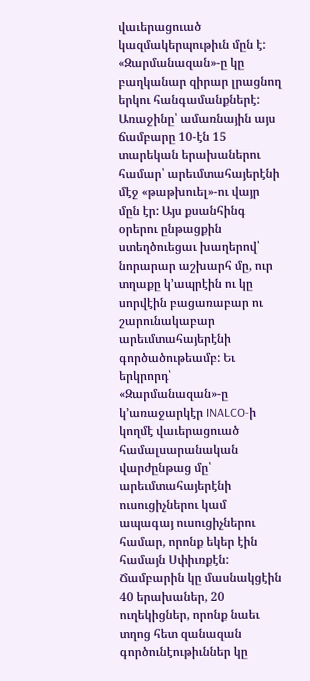վաւերացուած կազմակերպութիւն մըն է:
«Զարմանազան»-ը կը բաղկանար զիրար լրացնող երկու հանգամանքներէ: Առաջինը՝ ամառնային այս ճամբարը 10-էն 15 տարեկան երախաներու համար՝ արեւմտահայերէնի մէջ «թաթխուել»-ու վայր մըն էր: Այս քսանհինգ օրերու ընթացքին ստեղծուեցաւ խաղերով՝ նորարար աշխարհ մը, ուր տղաքը կ՚ապրէին ու կը սորվէին բացառաբար ու շարունակաբար արեւմտահայերէնի գործածութեամբ: Եւ երկրորդ՝ «Զարմանազան»-ը կ՚առաջարկէր INALCO-ի կողմէ վաւերացուած համալսարանական վարժընթաց մը՝ արեւմտահայերէնի ուսուցիչներու կամ ապագայ ուսուցիչներու համար, որոնք եկեր էին համայն Սփիւռքէն:
Ճամբարին կը մասնակցէին 40 երախաներ, 20 ուղեկիցներ, որոնք նաեւ տղոց հետ զանազան գործունէութիւններ կը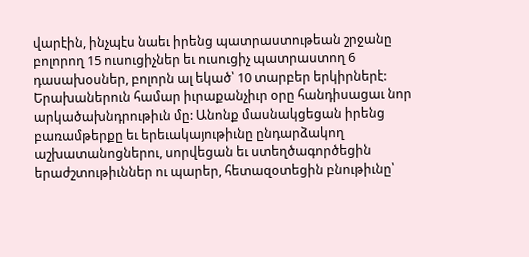վարէին, ինչպէս նաեւ իրենց պատրաստութեան շրջանը բոլորող 15 ուսուցիչներ եւ ուսուցիչ պատրաստող 6 դասախօսներ, բոլորն ալ եկած՝ 10 տարբեր երկիրներէ:
Երախաներուն համար իւրաքանչիւր օրը հանդիսացաւ նոր արկածախնդրութիւն մը: Անոնք մասնակցեցան իրենց բառամթերքը եւ երեւակայութիւնը ընդարձակող աշխատանոցներու, սորվեցան եւ ստեղծագործեցին երաժշտութիւններ ու պարեր, հետազօտեցին բնութիւնը՝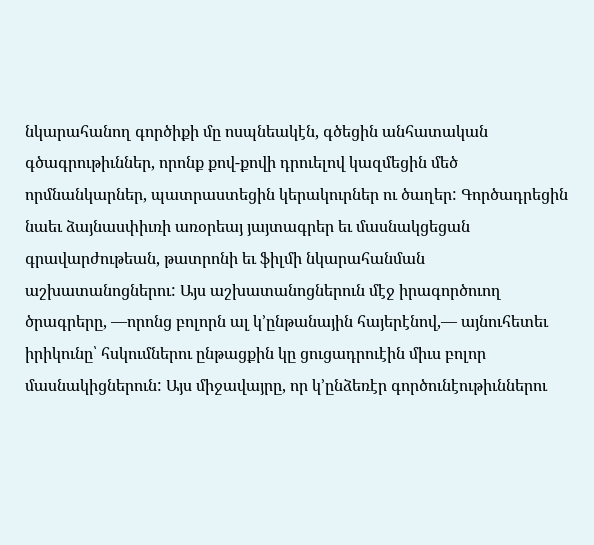նկարահանող գործիքի մը ոսպնեակէն, գծեցին անհատական գծագրութիւններ, որոնք քով-քովի դրուելով կազմեցին մեծ որմնանկարներ, պատրաստեցին կերակուրներ ու ծաղեր: Գործադրեցին նաեւ ձայնասփիւռի առօրեայ յայտագրեր եւ մասնակցեցան գրավարժութեան, թատրոնի եւ ֆիլմի նկարահանման աշխատանոցներու: Այս աշխատանոցներուն մէջ իրագործուող ծրագրերը, —որոնց բոլորն ալ կ՚ընթանային հայերէնով,— այնուհետեւ իրիկունը՝ հսկումներու ընթացքին կը ցուցադրուէին միւս բոլոր մասնակիցներուն: Այս միջավայրը, որ կ՚ընձեռէր գործունէութիւններու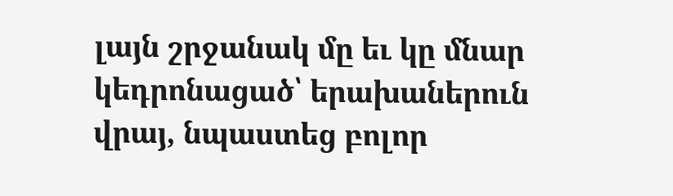լայն շրջանակ մը եւ կը մնար կեդրոնացած՝ երախաներուն վրայ, նպաստեց բոլոր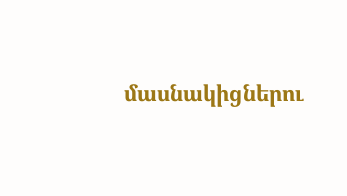մասնակիցներու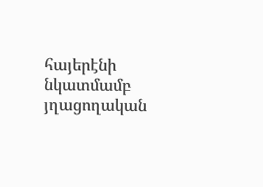հայերէնի նկատմամբ յղացողական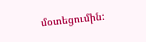մօտեցումին: